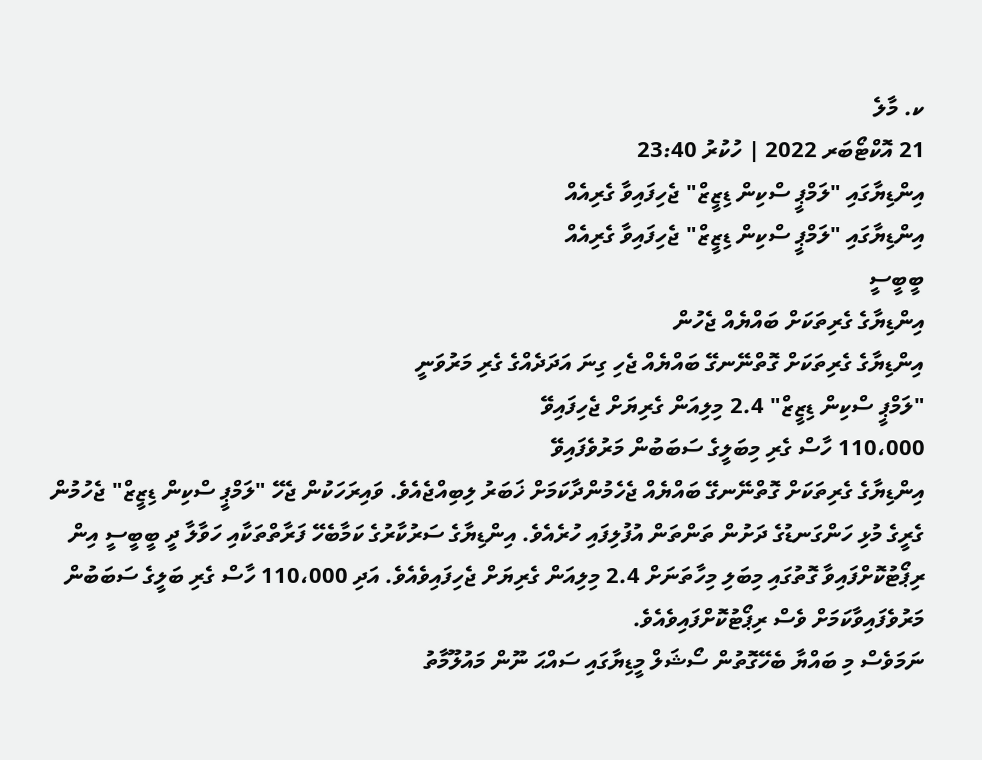ކ. މާލެ
21 އޮކްޓޯބަރ 2022 | ހުކުރު 23:40
އިންޑިޔާގައި "ލަމްޕީ ސްކިން ޑިޒީޒް" ޖެހިފައިވާ ގެރިއެއް
އިންޑިޔާގައި "ލަމްޕީ ސްކިން ޑިޒީޒް" ޖެހިފައިވާ ގެރިއެއް
ބީބީސީ
އިންޑިޔާގެ ގެރިތަކަށް ބައްޔެއް ޖެހުން
އިންޑިޔާގެ ގެރިތަކަށް ގޮތްނޭނގޭ ބައްޔެއް ޖެހި ގިނަ އަދަދެއްގެ ގެރި މަރުވަނީ
"ލަމްޕީ ސްކިން ޑިޒީޒް" 2.4 މިލިއަން ގެރިޔަށް ޖެހިފައިވޭ
110،000 ހާސް ގެރި މިބަލީގެ ސަބަބުން މަރުވެފައިވޭ
އިންޑިޔާގެ ގެރިތަކަށް ގޮތްނޭނގޭ ބައްޔެއް ޖެހެމުންދާކަމަށް ޚަބަރު ލިބިއްޖެއެވެ. ވައިރަހަކުން ޖެހޭ "ލަމްޕީ ސްކިން ޑިޒީޒް" ޖެހުމުން ގެރީގެ މުޅި ހަންގަނޑުގެ ދަށުން ތަންތަން އުފުލިފައި ހުރެއެވެ. އިންޑިޔާގެ ސަރުކާރުގެ ކަމާބެހޭ ފަރާތްތަކާއި ހަވާލާ ދީ ބީބީސީ އިން ރިޕޯޓުކޮށްފައިވާ ގޮތުގައި މިބަލި މިހާތަނަށް 2.4 މިލިއަން ގެރިޔަށް ޖެހިފައިވެއެވެ. އަދި 110،000 ހާސް ގެރި ބަލީގެ ސަބަބުން މަރުވެފައިވާކަމަށް ވެސް ރިޕޯޓުކޮށްފައިވެއެވެ.
ނަމަވެސް މި ބައްޔާ ބެހޭގޮތުން ސޯޝަލް މީޑިޔާގައި ސައްޙަ ނޫން މައުލޫމާތު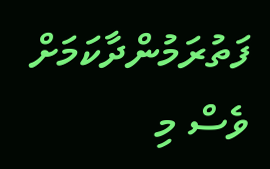ފަތުރަމުންދާކަމަށް ވެސް މި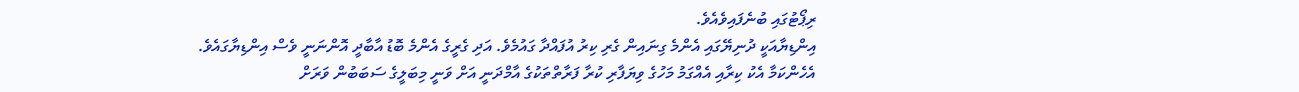ރިޕޯޓުގައި ބުނެފައިވެއެވެ.
އިންޑިޔާއަކީ ދުނިޔޭގައި އެންމެ ގިނައިން ގެރި ކިރު އުފައްދާ ގައުމެވެ. އަދި ގެރީގެ އެންމެ ބޮޑު އާބާދީ އޮންނަނީ ވެސް އިންޑިޔާގައެވެ. އެހެންކަމާ އެކު ކިރާއި އެއްގަމު މަހުގެ ވިޔަފާރި ކުރާ ފަރާތްތަކުގެ އާމްދަނީ އަށް ވަނީ މިބަލީގެ ސަބަބުން ވަރަށް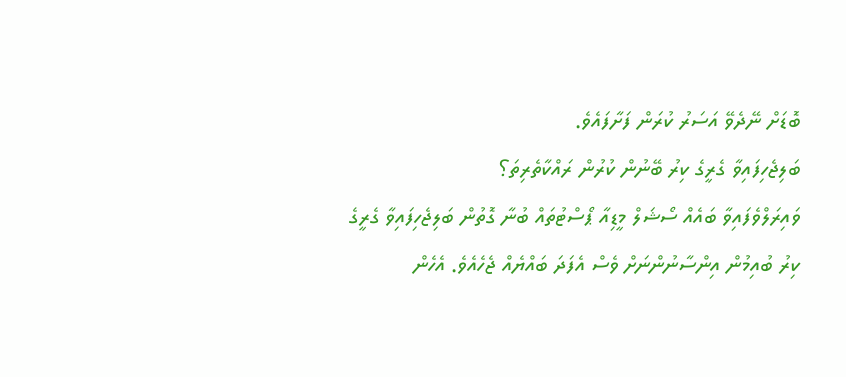ބޮޑަށް ނޭދެވޭ އަސަރު ކުރަން ފަށާފައެވެ.
ބަލިޖެހިފައިވާ ގެރީގެ ކިރު ބޭނުން ކުރުން ރައްކާތެރިތަ؟
ވައިރަލްވެފައިވާ ބައެއް ސޯޝަލް މީޑިއާ ޕޯސްޓުތައް ބުނާ ގޮތުން ބަލިޖެހިފައިވާ ގެރީގެ ކިރު ބުއިމުން އިންސާނުންނަށް ވެސް އެފަދަ ބައްޔެއް ޖެހެއެވެ. އެހެން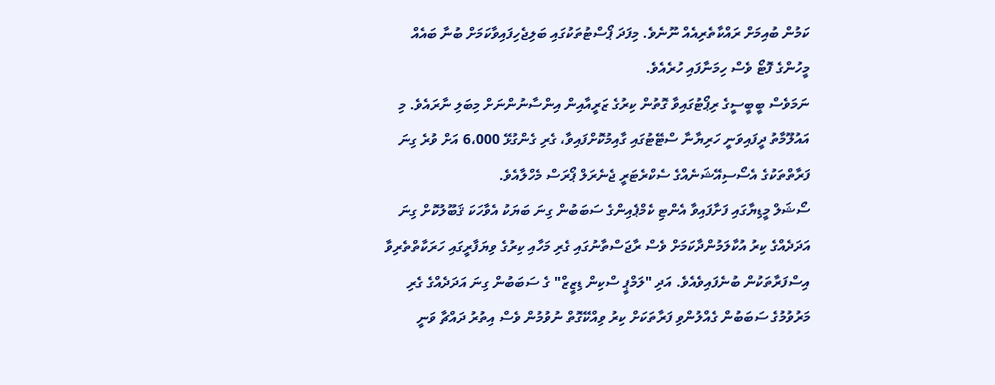ކަމުން ބުއިމަށް ރައްކާތެރިއެއް ނޫނެވެ. މިފަދަ ޕޯސްޓުތަކުގައި ބަލިޖެހިފައިވާކަމަށް ބުނާ ބައެއް މީހުންގެ ފޮޓޯ ވެސް ހިމަނާފައި ހުރެއެވެ.
ނަމަވެސް ބީބީސީގެ ރިޕޯޓުގައިވާ ގޮތުން ކިރުގެ ޒަރީއާއިން އިންސާނުންނަށް މިބަލި ނާރައެވެ. މި އައުލޫމާތު ދީފައިވަނީ ހަރިޔާނާ ސްޓޭޓުގައި ގާއިމުކޮށްފައިވާ، ގެރި ގެންގުޅޭ 6،000 އަށް ވުރެ ގިނަ ފަރާތްތަކުގެ އެސޯސިއޭޝަނެއްގެ ސެކްރެޓަރީ ޖެނެރަލް ޕޯރަސް މެހްލާއެވެ.
ސޯޝަލް މީޑިޔާގައި ފަށާފައިވާ އެންޓި ކެމްޕެއިންގެ ސަބަބުން ގިނަ ބަޔަކު އެވާހަކަ ޤަބޫލުކޮށް ގިނަ އަދަދެއްގެ ކިރު އުކާލަމުންދާކަމަށް ވެސް ރާޖަސްތާނުގައި ގެރި މަހާއި ކިރުގެ ވިޔަފާރީގައި ހަރަކާތްތެރިވާ އިސްފަރާތަކުން ބުނެފައިވެއެވެ. އަދި "ލަމްޕީ ސްކިން ޑިޒީޒް" ގެ ސަބަބުން ގިނަ އަދަދެއްގެ ގެރި މަރުވުމުގެ ސަބަބުން ގެއްލުންވި ފަރާތަކަށް ކިރު ވިއްކޭގޮތް ނުވުމުން ވެސް އިތުރު ދައްޗާ ވަނީ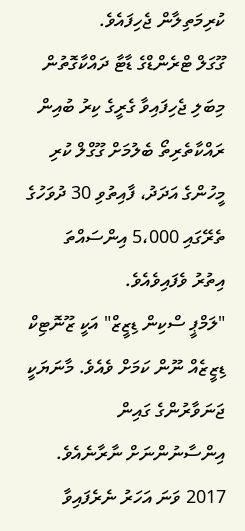ކުރިމަތިލާން ޖެހިފައެވެ.
ގޫގަލް ޓްރެންޑްގެ ޑާޓާ ދައްކާގޮތުން މިބަލި ޖެހިފައިވާ ގެރީގެ ކިރު ބުއިން ރައްކާތެރިތޯ ބެލުމަށް ގޫގްލް ކުރި މީހުންގެ އަދަދު، ފާއިތުވި 30 ދުވަހުގެ ތެރޭގައި 5،000 އިންސައްތަ އިތުރު ވެފައިވެއެވެ.
"ލަމްޕީ ސްކިން ޑިޒީޒް" އަކީ ޒޫނޮޓިކް ޑިޒީޒެއް ނޫން ކަމަށް ވެއެވެ. މާނަޔަކީ ޖަނަވާރުންގެ ގައިން އިންސާނުންނަށް ނާރާނެއެވެ. 2017 ވަނަ އަހަރު ނެރެފައިވާ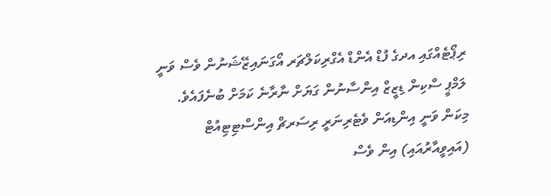ރިޕޯޓެއްގައި އދގެ ފުޑް އެންޑް އެގްރިކަލްޗަރ އޯގަނައިޒޭޝަނުން ވެސް ވަނީ ލަމްޕީ ސްކިން ޑިޒީޒް އިންސާނުން ގަޔަށް ނާރާނެ ކަމަށް ބުނެފައެވެ. މިކަން ވަނީ އިންޑިއަން ވެޓެރިނަރީ ރިސަރޗް އިންސްޓިޓިއުޓް (އައިވީއާރުއައި) އިން ވެސް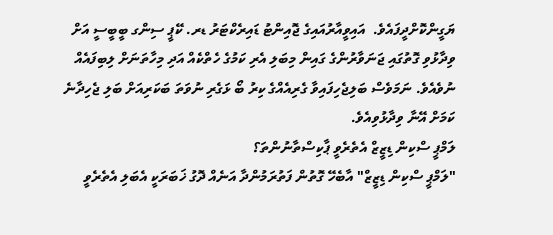ޔަގީންކޮށްދީފައެވެ.  އައިވީއާރުއައިގެ ޖޮއިންޓު ޑައިރެކްޓަރު ޑރ. ކޭޕީ ސިންގ ބީބީސީ އަށް ވިދާޅުވި ގޮތުގައި ޖަނަވާރުންގެ ގައިން މިބަލި އެރި ކަމުގެ ހެތްކެއް އަދި މިހާތަނަށް ލިބިފައެއް ނުވެއެވެ. ނަމަވެސް ބަލިޖެހިފައިވާ ގެރިއެއްގެ ކިރު ބޯ ޅަގެރި ނުވަތަ ބަކަރިއަށް ބަލި ޖެހިދާނެ ކަމަށް އޭނާ ވިދާޅުވިއެވެ.
ލަމްޕީ ސްކިން ޑިޒީޒް އެތެރެވީ ޕާކިސްތާނުންތަ؟
"ލަމްޕީ ސްކިން ޑިޒީޒް" އާބެހޭ ގޮތުން ފަތުރަމުންދާ އަނެއް ދޮގު ޚަބަރަކީ އެބަލި އެތެރެވީ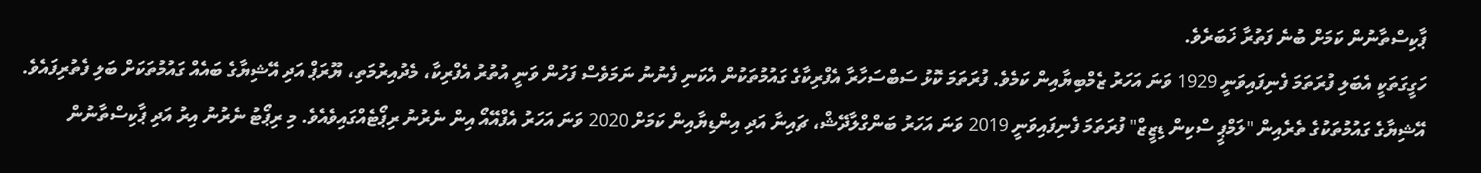ޕާކިސްތާނުން ކަމަށް ބުނެ ފަތުރާ ޚަބަރެވެ.
ހަގީގަތަކީ އެބަލި ފުރަތަމަ ފެނިފައިވަނީ 1929 ވަނަ އަހަރު ޒެމްބިޔާއިން ކަމެވެ. ފުރަތަމަ ކޮޅު ސަބްސަހާރާ އެފްރިކާގެ ގައުމުތަކުން އެކަނި ފެނުނު ނަމަވެސް ފަހުން ވަނީ އުތުރު އެފްރިކާ، މެދުއިރުމަތި، ޔޫރަޕް އަދި އޭޝިޔާގެ ބައެއް ގައުމުތަކަށް ބަލި ފެތުރިފައެވެ.
އޭޝިޔާގެ ގައުމުތަކުގެ ތެރެއިން "ލަމްޕީ ސްކިން ޑިޒީޒް" ފުރަތަމަ ފެނިފައިވަނީ 2019 ވަނަ އަހަރު ބަންގްލާދޭޝް، ޗައިނާ އަދި އިންޑިޔާއިން ކަމަށް 2020 ވަނަ އަހަރު އެފްއޭއޯ އިން ނެރުނު ރިޕޯޓެއްގައިވެއެވެ. މި ރިޕޯޓު ނެރުނު އިރު އަދި ޕާކިސްތާނުން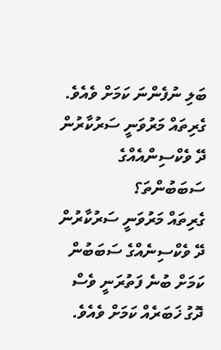ބަލި ނުފެންނަ ކަމަށް ވެއެވެ.
ގެރިތައް މަރުވަނީ ސަރުކާރުން ދޭ ވެކްސިންއެއްގެ ސަބަބުންތަ؟
ގެރިތައް މަރުވަނީ ސަރުކާރުން ދޭ ވެކްސިނެއްގެ ސަބަބުން ކަމަށް ބުނެ ފަތުރަނީ ވެސް ދޮގު ޚަބަރެއް ކަމަށް ވެއެވެ.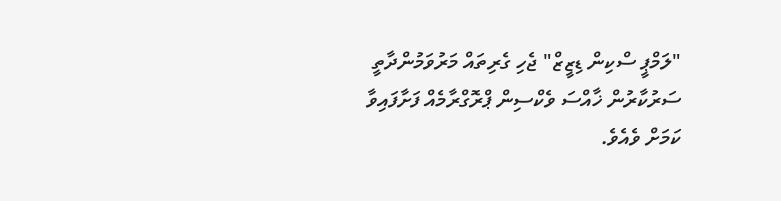"ލަމްޕީ ސްކިން ޑިޒީޒް" ޖެހި ގެރިތައް މަރުވަމުންދާތީ ސަރުކާރުން ޚާއްސަ ވެކްސިން ޕްރޮގްރާމެއް ފަށާފައިވާ ކަމަށް ވެއެވެ.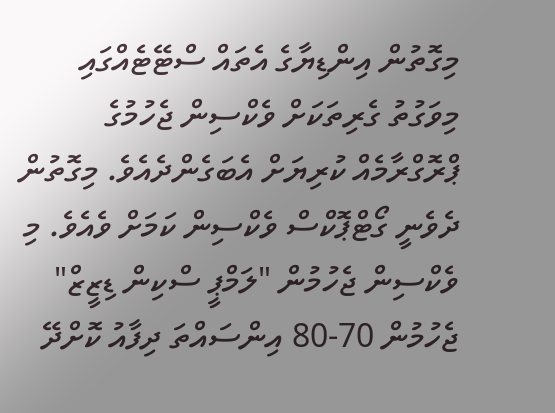މިގޮތުން އިންޑިޔާގެ އެތައް ސްޓޭޓެއްގައި މިވަގުތު ގެރިތަކަށް ވެކްސިން ޖެހުމުގެ ޕްރޮގްރާމެއް ކުރިޔަށް އެބަގެންދެއެވެ. މިގޮތުން ދެވެނީ ގޯޓްޕޮކްސް ވެކްސިން ކަމަށް ވެއެވެ. މި ވެކްސިން ޖެހުމުން "ލަމްޕީ ސްކިން ޑިޒީޒް" ޖެހުމުން 70-80 އިންސައްތަ ދިފާއު ކޮށްދޭ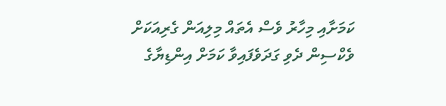ކަމަށާއި މިހާރު ވެސް އެތައް މިލިއަން ގެރިއަކަށް ވެކްސިން ދެވި ގަދަވެފައިވާ ކަމަށް އިންޑިޔާގެ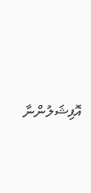އޮފިޝަލުންނާ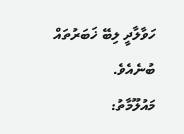ހަވާލާދީ ލިބޭ ޚަބަރުތައް ބުނެއެވެ.
މައުލޫމާތު: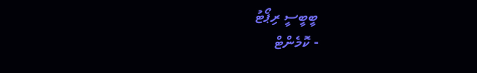ބީބީސީ ރިޕޯޓު
- ކޮމެންޓް